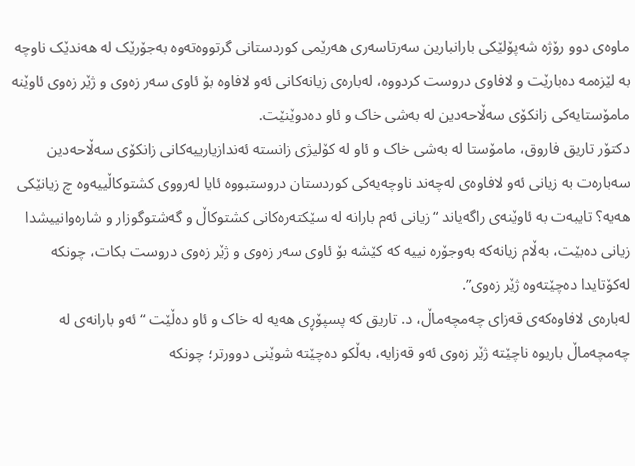ماوەی دوو رۆژە شەپۆلێکی بارانبارین سەرتاسەری هەرێمی کوردستانی گرتووەتەوە بەجۆرێک لە هەندێک ناوچە بە لێزەمە دەبارێت و لافاوی دروست کردووە، لەبارەی زیانەکانی ئەو لافاوە بۆ ئاوی سەر زەوی و ژێر زەوی ئاوێنە مامۆستایەکی زانکۆی سەڵاحەدین لە بەشی خاک و ئاو دەدوێنێت.
دکتۆر تاریق فاروق، مامۆستا لە بەشی خاک و ئاو لە کۆلیژی زانستە ئەندازیارییەکانی زانکۆی سەڵاحەدین سەبارەت بە زیانی ئەو لافاوەی لەچەند ناوچەیەکی کوردستان دروستبووە ئایا لەرووی کشتوکاڵییەوە چ زیانێکی هەیە؟ تایبەت بە ئاوێنەی راگەیاند “زیانی ئەم بارانە لە سێکتەرەکانی کشتوکاڵ و گەشتوگوزار و شارەوانییشدا زیانی دەبێت، بەڵام زیانەکە بەوجۆرە نییە کە کێشە بۆ ئاوی سەر زەوی و ژێر زەوی دروست بکات، چونکە لەکۆتایدا دەچێتەوە ژێر زەوی”.
لەبارەی لافاوەکەی قەزای چەمچەماڵ، د. تاریق کە پسپۆڕی هەیە لە خاک و ئاو دەڵێت “ئەو بارانەی لە چەمچەماڵ باریوە ناچێتە ژێر زەوی ئەو قەزایە، بەڵکو دەچێتە شوێنی دوورتر؛ چونکە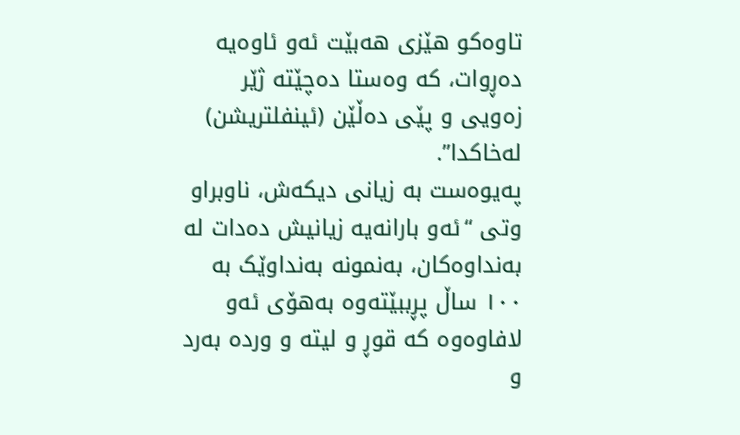تاوەکو هێزی هەبێت ئەو ئاوەیە دەڕوات، کە وەستا دەچێتە ژێر زەویی و پێی دەڵێن (ئینفلتریشن) لەخاکدا”.
پەیوەست بە زیانی دیکەش، ناوبراو وتی “ئەو بارانەیە زیانیش دەدات لە بەنداوەکان، بەنمونە بەنداوێک بە ١٠٠ ساڵ پڕببێتەوە بەهۆی ئەو لافاوەوە کە قوڕ و لیتە و وردە بەرد و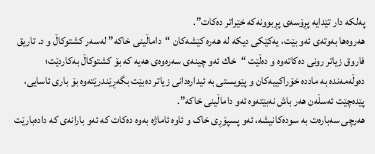پەلکە دار تێدایە پڕۆسەی پڕبوونەکە خێراتر دەکات”.
هەروەها بەوتەی ئەو بێت، یەکێکی دیکە لە هەرە کێشەکان “داماڵینی خاکە” لەسەر کشتوکاڵ و د. تاریق فاروق زیاتر رونی دەکاتەوە و دەڵێت “خاك ئەو چینەی سەرەوەی هەیە کە بۆ کشتوکاڵ بەکاردێت؛ دەوڵەمەندە بە ماددە خۆراکییەکان و پێویستی بە ئیدارەدانی زیاتر دەبێت بگەڕێندرێتەوە بۆ باری ئاسایی، پێدەچێت ئەسڵەن هەر باش نەبێتەوە ئەو داماڵینی خاکە”.
هەرچی سەبارەت بە سودەکانیشە، ئەو پسپۆڕی خاک و ئاوە ئاماژە بەوە دەکات کە ئەو بارانەی کە دادەبارێت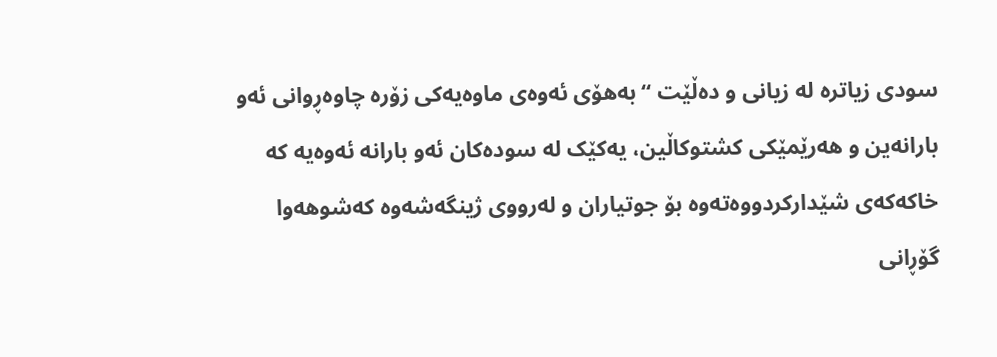سودی زیاترە لە زیانی و دەڵێت “بەهۆی ئەوەی ماوەیەکی زۆرە چاوەڕوانی ئەو بارانەین و هەرێمێکی کشتوکاڵین، یەکێک لە سودەکان ئەو بارانە ئەوەیە کە خاکەکەی شێدارکردووەتەوە بۆ جوتیاران و لەرووی ژینگەشەوە کەشوهەوا گۆڕانی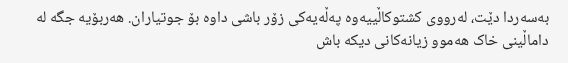بەسەردا دێت، لەرووی کشتوکاڵییەوە پەڵەیەکی زۆر باشی داوە بۆ جوتیاران. هەربۆیە جگە لە داماڵینی خاک هەموو زیانەکانی دیکە باش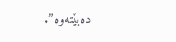دەبێتەوە”.